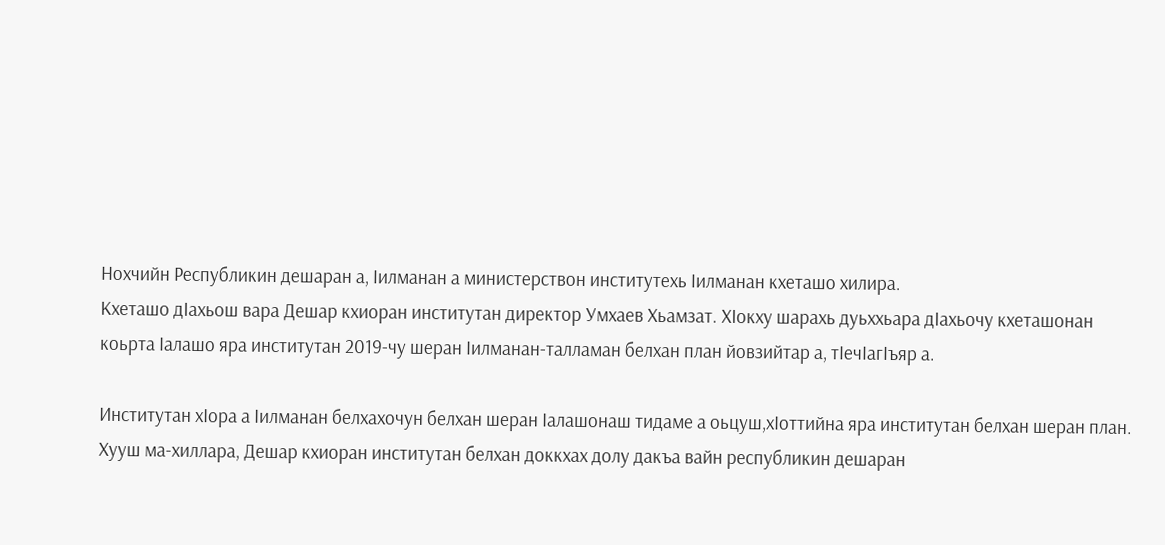Нохчийн Республикин дешаран а, Iилманан а министерствон институтехь Iилманан кхеташо хилира.
Кхеташо дIахьош вара Дешар кхиоран институтан директор Умхаев Хьамзат. ХIокху шарахь дуьххьара дIахьочу кхеташонан коьрта Iалашо яра институтан 2019-чу шеран Iилманан-талламан белхан план йовзийтар а, тIечIагIъяр а.

Институтан хIора а Iилманан белхахочун белхан шеран Iалашонаш тидаме а оьцуш,хIоттийна яра институтан белхан шеран план.
Хууш ма-хиллара, Дешар кхиоран институтан белхан доккхах долу дакъа вайн республикин дешаран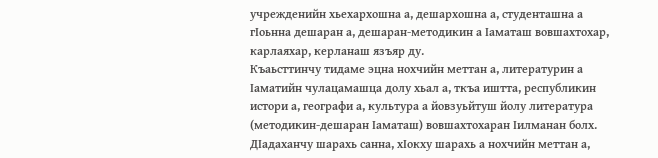учрежденийн хьехархошна а, дешархошна а, студенташна а гIоьнна дешаран а, дешаран-методикин а Iаматаш вовшахтохар, карлаяхар, керланаш язъяр ду.
Къаьсттинчу тидаме эцна нохчийн меттан а, литературин а Iаматийн чулацамашца долу хьал а, ткъа иштта, республикин истори а, географи а, культура а йовзуьйтуш йолу литература (методикин-дешаран Iаматаш) вовшахтохаран Iилманан болх.
ДIадаханчу шарахь санна, хIокху шарахь а нохчийн меттан а,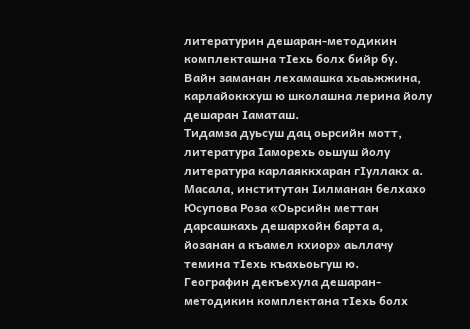литературин дешаран-методикин комплекташна тIехь болх бийр бу.
Вайн заманан лехамашка хьаьжжина, карлайоккхуш ю школашна лерина йолу дешаран Iаматаш.
Тидамза дуьсуш дац оьрсийн мотт, литература Iаморехь оьшуш йолу литература карлаяккхаран гIуллакх а. Масала, институтан Iилманан белхахо Юсупова Роза «Оьрсийн меттан дарсашкахь дешархойн барта а, йозанан а къамел кхиор» аьллачу темина тIехь къахьоьгуш ю.
Географин декъехула дешаран-методикин комплектана тIехь болх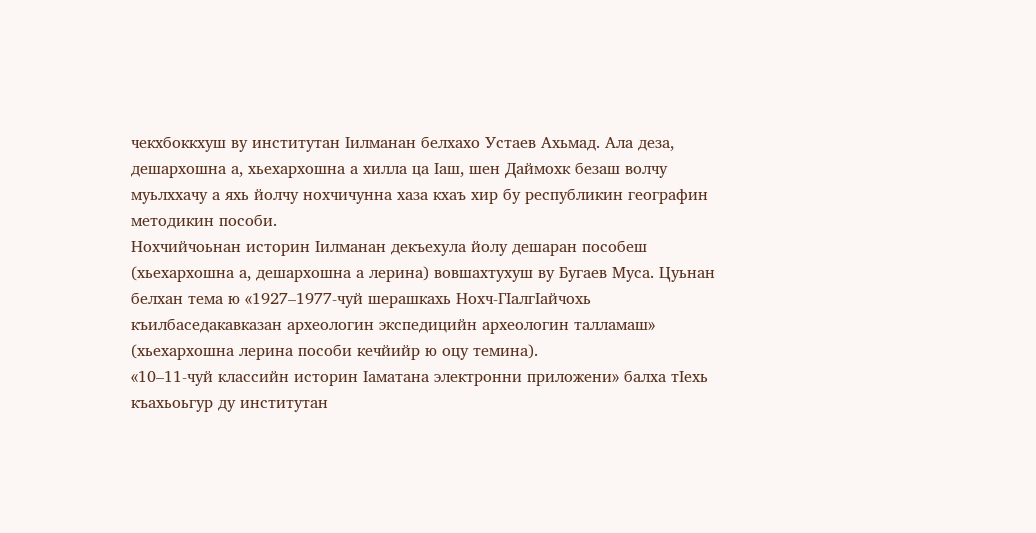чекхбоккхуш ву институтан Iилманан белхахо Устаев Ахьмад. Ала деза, дешархошна а, хьехархошна а хилла ца Iаш, шен Даймохк безаш волчу муьлххачу а яхь йолчу нохчичунна хаза кхаъ хир бу республикин географин методикин пособи.
Нохчийчоьнан историн Iилманан декъехула йолу дешаран пособеш (хьехархошна а, дешархошна а лерина) вовшахтухуш ву Бугаев Муса. Цуьнан белхан тема ю «1927–1977-чуй шерашкахь Нохч-ГIалгIайчохь къилбаседакавказан археологин экспедицийн археологин талламаш» (хьехархошна лерина пособи кечйийр ю оцу темина).
«10–11-чуй классийн историн Iаматана электронни приложени» балха тIехь къахьоьгур ду институтан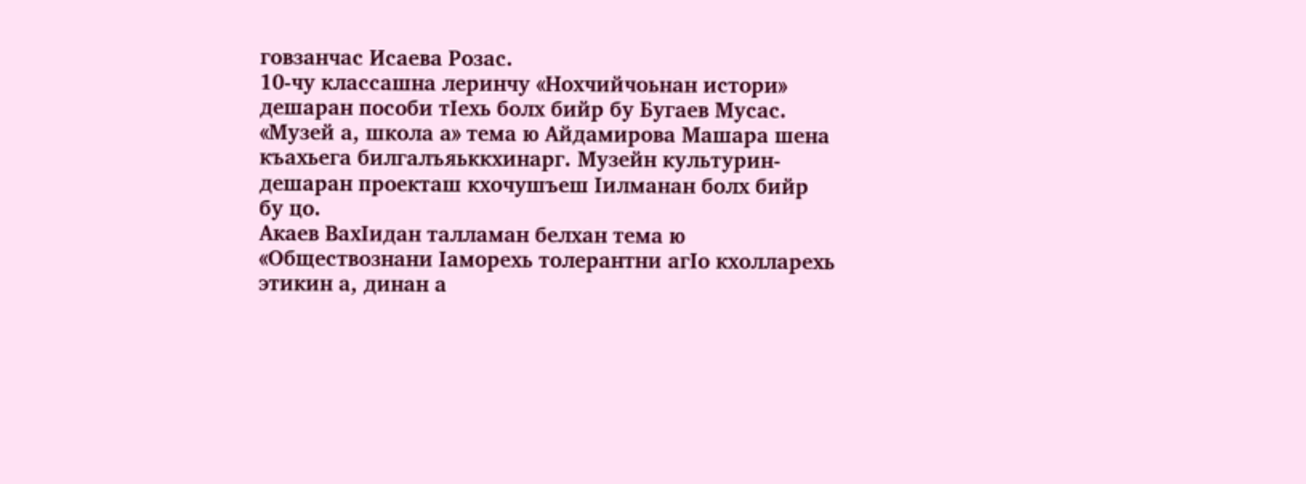говзанчас Исаева Розас.
10-чу классашна леринчу «Нохчийчоьнан истори» дешаран пособи тIехь болх бийр бу Бугаев Мусас.
«Музей а, школа а» тема ю Айдамирова Машара шена къахьега билгалъяьккхинарг. Музейн культурин-дешаран проекташ кхочушъеш Iилманан болх бийр бу цо.
Акаев ВахIидан талламан белхан тема ю «Обществознани Iаморехь толерантни агIо кхолларехь этикин а, динан а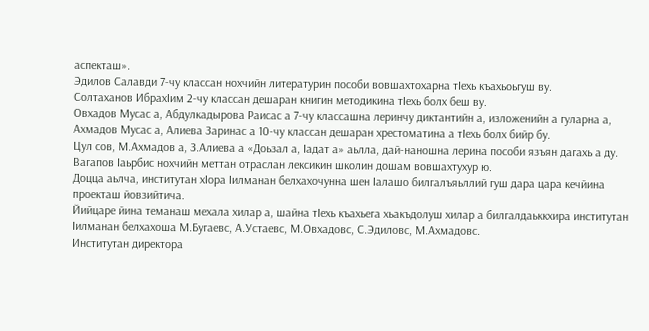аспекташ».
Эдилов Салавди 7-чу классан нохчийн литературин пособи вовшахтохарна тIехь къахьоьгуш ву.
Солтаханов ИбрахIим 2-чу классан дешаран книгин методикина тIехь болх беш ву.
Овхадов Мусас а, Абдулкадырова Раисас а 7-чу классашна леринчу диктантийн а, изложенийн а гуларна а, Ахмадов Мусас а, Алиева Заринас а 10-чу классан дешаран хрестоматина а тIехь болх бийр бу.
Цул сов, М.Ахмадов а, З.Алиева а «Доьзал а, Iадат а» аьлла, дай-наношна лерина пособи язъян дагахь а ду.
Вагапов Iаьрбис нохчийн меттан отраслан лексикин школин дошам вовшахтухур ю.
Доцца аьлча, институтан хIора Iилманан белхахочунна шен Iалашо билгалъяьллий гуш дара цара кечйина проекташ йовзийтича.
Йийцаре йина теманаш мехала хилар а, шайна тIехь къахьега хьакъдолуш хилар а билгалдаьккхира институтан Iилманан белхахоша М.Бугаевс, А.Устаевс, М.Овхадовс, С.Эдиловс, М.Ахмадовс.
Институтан директора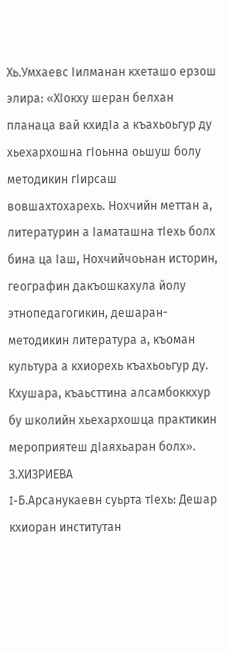Хь.Умхаевс Iилманан кхеташо ерзош элира: «ХIокху шеран белхан планаца вай кхидIа а къахьоьгур ду хьехархошна гIоьнна оьшуш болу методикин гIирсаш вовшахтохарехь. Нохчийн меттан а, литературин а Iаматашна тIехь болх бина ца Iаш, Нохчийчоьнан историн, географин дакъошкахула йолу этнопедагогикин, дешаран-методикин литература а, къоман культура а кхиорехь къахьоьгур ду. Кхушара, къаьсттина алсамбоккхур бу школийн хьехархошца практикин мероприятеш дIаяхьаран болх».
З.ХИЗРИЕВА
I-Б.Арсанукаевн суьрта тIехь: Дешар кхиоран институтан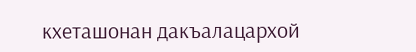кхеташонан дакъалацархой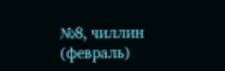№8, чиллин (февраль)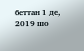беттан 1 де, 2019 шо